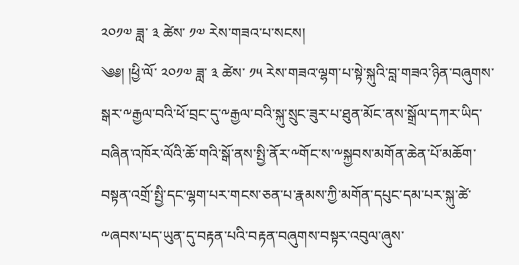༢༠༡༧ ཟླ་ ༣ ཚེས་ ༡༧ རེས་གཟའ་པ་སངས།
༄༅། །ཕྱི་ལོ་ ༢༠༡༧ ཟླ་ ༣ ཚེས་ ༡༥ རེས་གཟའ་ལྷག་པ་སྟེ་སྐུའི་བླ་གཟའ་ཉིན་བཞུགས་སྒར་༸རྒྱལ་བའི་ཕོ་བྲང་དུ་༸རྒྱལ་བའི་སྐུ་སྲུང་ཟུར་པ་ཐུན་མོང་ནས་སྒྲོལ་དཀར་ཡིད་བཞིན་འཁོར་ལོའི་ཆོ་གའི་སྒོ་ནས་སྤྱི་ནོར་༸གོང་ས་༸སྐྱབས་མགོན་ཆེན་པོ་མཆོག་བསྟན་འགྲོ་སྤྱི་དང་ལྷག་པར་གངས་ཅན་པ་རྣམས་ཀྱི་མགོན་དཔུང་དམ་པར་སྐུ་ཚེ་༸ཞབས་པད་ཡུན་དུ་བརྟན་པའི་བརྟན་བཞུགས་བསྟར་འབུལ་ཞུས་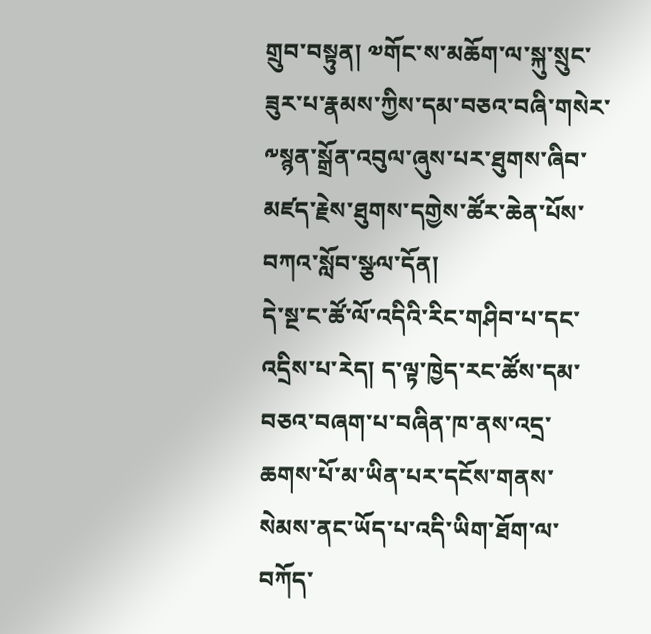གྲུབ་བསྟུན། ༧གོང་ས་མཆོག་ལ་སྐུ་སྲུང་ཟུར་པ་རྣམས་ཀྱིས་དམ་བཅའ་བཞི་གསེར་༸སྙན་སྒྲོན་འབུལ་ཞུས་པར་ཐུགས་ཞིབ་མཛད་རྗེས་ཐུགས་དགྱེས་ཚོར་ཆེན་པོས་བཀའ་སློབ་སྩལ་དོན།
དེ་སྔ་ང་ཚོ་ལོ་འདིའི་རིང་གཤིབ་པ་དང་འདྲིས་པ་རེད། ད་ལྟ་ཁྱེད་རང་ཚོས་དམ་བཅའ་བཞག་པ་བཞིན་ཁ་ནས་འདྲ་ཆགས་པོ་མ་ཡིན་པར་དངོས་གནས་སེམས་ནང་ཡོད་པ་འདི་ཡིག་ཐོག་ལ་བཀོད་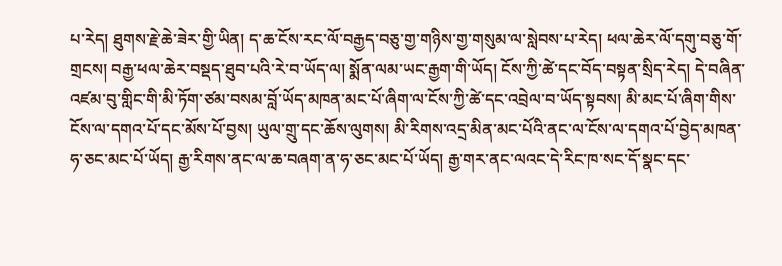པ་རེད། ཐུགས་རྗེ་ཆེ་ཟེར་གྱི་ཡིན། ད་ཆ་ངོས་རང་ལོ་བརྒྱད་བཅུ་གྱ་གཉིས་གྱ་གསུམ་ལ་སླེབས་པ་རེད། ཕལ་ཆེར་ལོ་དགུ་བཅུ་གོ་གྲངས། བརྒྱ་ཕལ་ཆེར་བསྡད་ཐུབ་པའི་རེ་བ་ཡོད་ལ། སྨོན་ལམ་ཡང་རྒྱག་གི་ཡོད། ངོས་ཀྱི་ཚེ་དང་བོད་བསྟན་སྲིད་རེད། དེ་བཞིན་འཛམ་བུ་གླིང་གི་མི་ཏོག་ཙམ་བསམ་བློ་ཡོད་མཁན་མང་པོ་ཞིག་ལ་ངོས་ཀྱི་ཚེ་དང་འབྲེལ་བ་ཡོད་སྟབས། མི་མང་པོ་ཞིག་གིས་ངོས་ལ་དགའ་པོ་དང་མོས་པོ་བྱས། ཡུལ་གྲུ་དང་ཆོས་ལུགས། མི་རིགས་འདྲ་མིན་མང་པོའི་ནང་ལ་ངོས་ལ་དགའ་པོ་བྱེད་མཁན་ཧ་ཅང་མང་པོ་ཡོད། རྒྱ་རིགས་ནང་ལ་ཆ་བཞག་ན་ཧ་ཅང་མང་པོ་ཡོད། རྒྱ་གར་ནང་ལའང་དེ་རིང་ཁ་སང་དོ་སྣང་དང་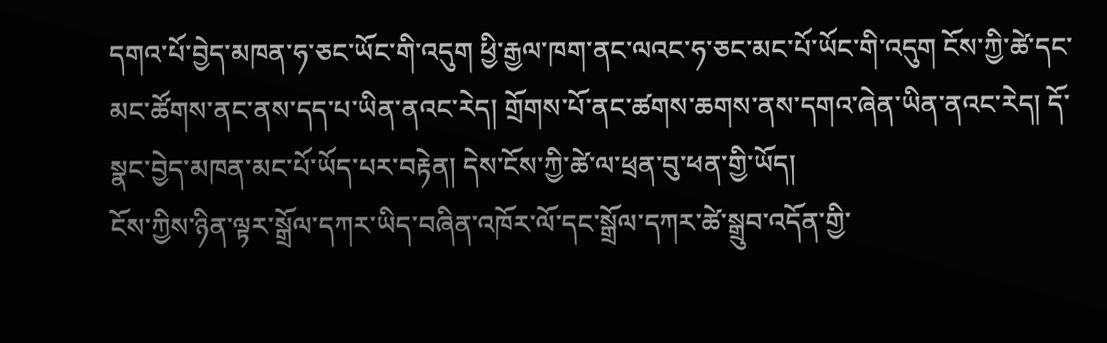དགའ་པོ་བྱེད་མཁན་ཧ་ཅང་ཡོང་གི་འདུག ཕྱི་རྒྱལ་ཁག་ནང་ལའང་ཧ་ཅང་མང་པོ་ཡོང་གི་འདུག ངོས་ཀྱི་ཚེ་དང་མང་ཚོགས་ནང་ནས་དད་པ་ཡིན་ནའང་རེད། གྲོགས་པོ་ནང་ཚགས་ཆགས་ནས་དགའ་ཞེན་ཡིན་ནའང་རེད། དོ་སྣང་བྱེད་མཁན་མང་པོ་ཡོད་པར་བརྟེན། དེས་ངོས་ཀྱི་ཚེ་ལ་ཕྲན་བུ་ཕན་གྱི་ཡོད།
ངོས་ཀྱིས་ཉིན་ལྟར་སྒྲོལ་དཀར་ཡིད་བཞིན་འཁོར་ལོ་དང་སྒྲོལ་དཀར་ཚེ་སྒྲུབ་འདོན་གྱི་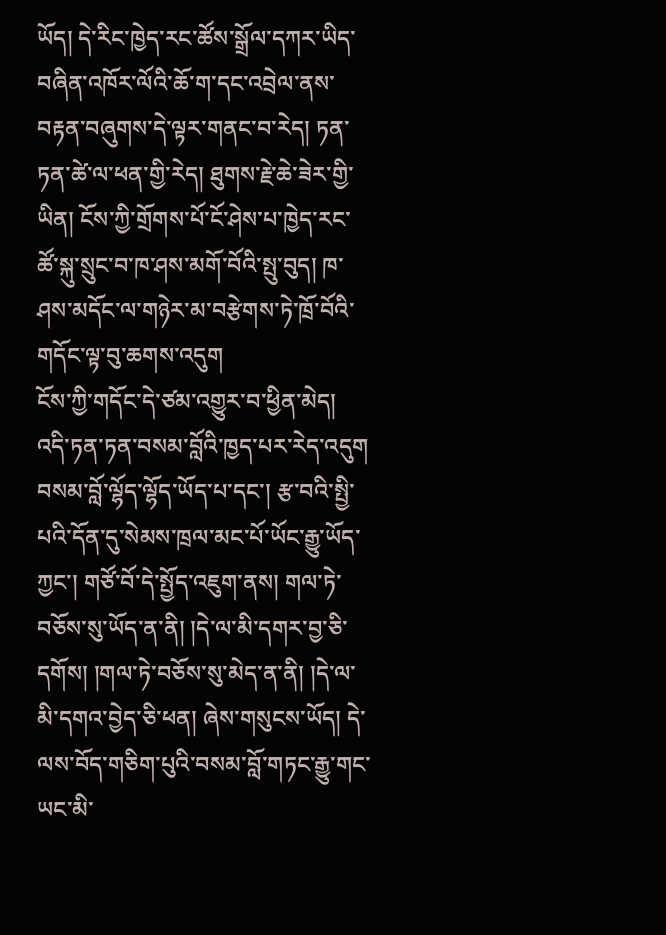ཡོད། དེ་རིང་ཁྱེད་རང་ཚོས་སྒྲོལ་དཀར་ཡིད་བཞིན་འཁོར་ལོའི་ཆོ་ག་དང་འབྲེལ་ནས་བརྟན་བཞུགས་དེ་ལྟར་གནང་བ་རེད། ཏན་ཏན་ཚེ་ལ་ཕན་གྱི་རེད། ཐུགས་རྗེ་ཆེ་ཟེར་གྱི་ཡིན། ངོས་ཀྱི་གྲོགས་པོ་ངོ་ཤེས་པ་ཁྱེད་རང་ཚོ་སྐུ་སྲུང་བ་ཁ་ཤས་མགོ་བོའི་སྤུ་བུད། ཁ་ཤས་མདོང་ལ་གཉེར་མ་བརྩེགས་ཏེ་ཁྲོ་བོའི་གདོང་ལྟ་བུ་ཆགས་འདུག
ངོས་ཀྱི་གདོང་དེ་ཙམ་འགྱུར་བ་ཕྱིན་མེད། འདི་ཏན་ཏན་བསམ་བློའི་ཁྱད་པར་རེད་འདུག བསམ་བློ་ལྷོད་ལྷོད་ཡོད་པ་དང་། རྩ་བའི་སྤྱི་པའི་དོན་དུ་སེམས་ཁྲལ་མང་པོ་ཡོང་རྒྱུ་ཡོད་ཀྱང་། གཙོ་བོ་དེ་སྤྱོད་འཇུག་ནས། གལ་ཏེ་བཅོས་སུ་ཡོད་ན་ནི། །དེ་ལ་མི་དགར་བྱ་ཅི་དགོས། །གལ་ཏེ་བཅོས་སུ་མེད་ན་ནི། །དེ་ལ་མི་དགའ་བྱེད་ཅི་ཕན། ཞེས་གསུངས་ཡོད། དེ་ལས་བོད་གཅིག་པུའི་བསམ་བློ་གཏང་རྒྱུ་གང་ཡང་མི་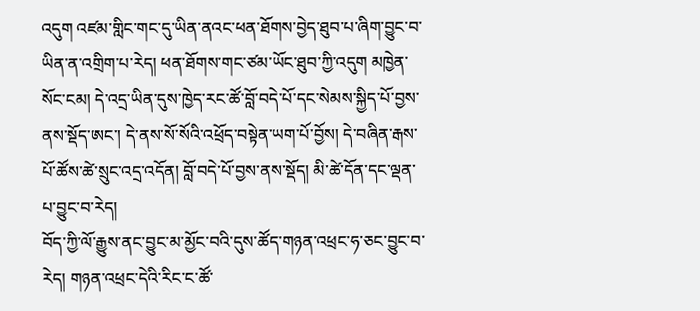འདུག འཛམ་གླིང་གང་དུ་ཡིན་ནའང་ཕན་ཐོགས་བྱེད་ཐུབ་པ་ཞིག་བྱུང་བ་ཡིན་ན་འགྲིག་པ་རེད། ཕན་ཐོགས་གང་ཙམ་ཡོང་ཐུབ་ཀྱི་འདུག མཁྱེན་སོང་ངམ། དེ་འདྲ་ཡིན་དུས་ཁྱེད་རང་ཚོ་བློ་བདེ་པོ་དང་སེམས་སྐྱིད་པོ་བྱས་ནས་སྡོད་ཨང་། དེ་ནས་སོ་སོའི་འཕྲོད་བསྟེན་ཡག་པོ་བྱོས། དེ་བཞིན་རྒས་པོ་ཚོས་ཚེ་སྲུང་འདྲ་འདོན། བློ་བདེ་པོ་བྱས་ནས་སྡོད། མི་ཚེ་དོན་དང་ལྡན་པ་བྱུང་བ་རེད།
བོད་ཀྱི་ལོ་རྒྱུས་ནང་བྱུང་མ་མྱོང་བའི་དུས་ཚོད་གཉན་འཕྲང་ཧ་ཅང་བྱུང་བ་རེད། གཉན་འཕྲང་དེའི་རིང་ང་ཚོ་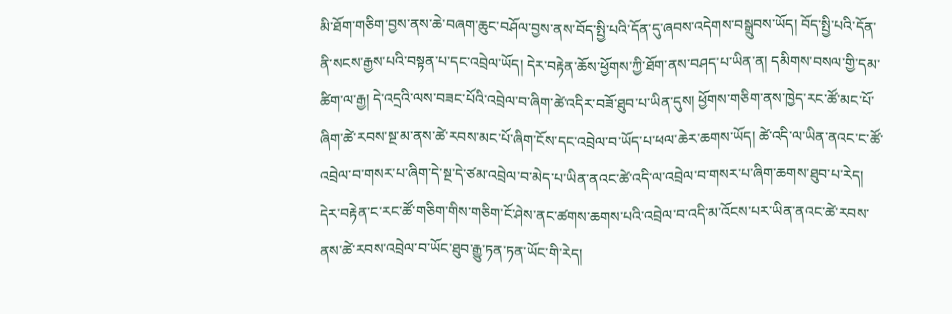མི་ཐོག་གཅིག་བྱས་ནས་ཆེ་བཞག་ཆུང་བཤོལ་བྱས་ནས་བོད་སྤྱི་པའི་དོན་དུ་ཞབས་འདེགས་བསྒྲུབས་ཡོད། བོད་སྤྱི་པའི་དོན་ནི་སངས་རྒྱས་པའི་བསྟན་པ་དང་འབྲེལ་ཡོད། དེར་བརྟེན་ཆོས་ཕྱོགས་ཀྱི་ཐོག་ནས་བཤད་པ་ཡིན་ན། དམིགས་བསལ་གྱི་དམ་ཚིག་ལ་རྒྱ། དེ་འདྲའི་ལས་བཟང་པོའི་འབྲེལ་བ་ཞིག་ཚེ་འདིར་བཟོ་ཐུབ་པ་ཡིན་དུས། ཕྱོགས་གཅིག་ནས་ཁྱེད་རང་ཚོ་མང་པོ་ཞིག་ཚེ་རབས་སྔ་མ་ནས་ཚེ་རབས་མང་པོ་ཞིག་ངོས་དང་འབྲེལ་བ་ཡོད་པ་ཕལ་ཆེར་ཆགས་ཡོད། ཚེ་འདི་ལ་ཡིན་ནའང་ང་ཚོ་འབྲེལ་བ་གསར་པ་ཞིག་དེ་སྔ་དེ་ཙམ་འབྲེལ་བ་མེད་པ་ཡིན་ནའང་ཚེ་འདི་ལ་འབྲེལ་བ་གསར་པ་ཞིག་ཆགས་ཐུབ་པ་རེད། དེར་བརྟེན་ང་རང་ཚོ་གཅིག་གིས་གཅིག་ངོ་ཤེས་ནང་ཚགས་ཆགས་པའི་འབྲེལ་བ་འདི་མ་འོངས་པར་ཡིན་ནའང་ཚེ་རབས་ནས་ཚེ་རབས་འབྲེལ་བ་ཡོང་ཐུབ་རྒྱུ་ཏན་ཏན་ཡོང་གི་རེད།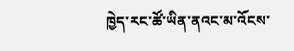ཁྱེད་རང་ཚོ་ཡིན་ནའང་མ་འོངས་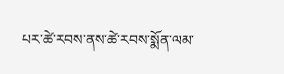པར་ཚེ་རབས་ནས་ཚེ་རབས་སྨོན་ལམ་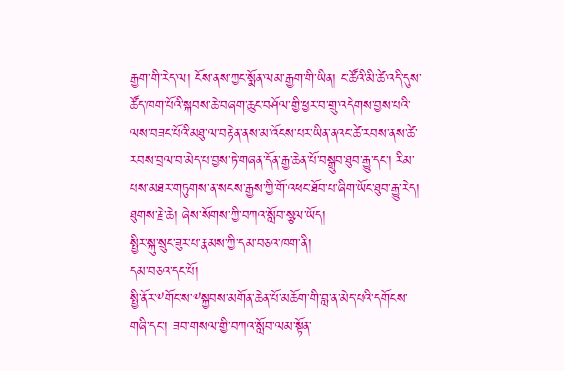རྒྱག་གི་རེད་ལ། ངོས་ནས་ཀྱང་སྨོན་ལམ་རྒྱག་གི་ཡིན། ང་ཚོའི་མི་ཚེ་འདི་དུས་ཚོད་ཁག་པོའི་སྐབས་ཆེ་བཞག་ཆུང་བཤོལ་གྱི་ཕྱར་བ་གྲུ་འདེགས་བྱས་པའི་ལས་བཟང་པོའི་མཐུ་ལ་བརྟེན་ནས་མ་འོངས་པར་ཡིན་ནའང་ཚེ་རབས་ནས་ཚེ་རབས་བྲལ་བ་མེད་པ་བྱས་ཏེ་གཞན་དོན་རྒྱ་ཆེན་པོ་བསྒྲུབ་ཐུབ་རྒྱུ་དང་། རིམ་པས་མཐར་གཏུགས་ན་སངས་རྒྱས་ཀྱི་གོ་འཕང་ཐོབ་པ་ཞིག་ཡོང་ཐུབ་རྒྱུ་རེད། ཐུགས་རྗེ་ཆེ། ཞེས་སོགས་ཀྱི་བཀའ་སློབ་སྩལ་ཡོད།
སྤྱིར་སྐུ་སྲུང་ཟུར་པ་རྣམས་ཀྱི་དམ་བཅའ་ཁག་ནི།
དམ་བཅའ་དང་པོ།
སྤྱི་ནོར་༸གོང་ས་༸སྐྱབས་མགོན་ཆེན་པོ་མཆོག་གི་བླ་ན་མེད་པའི་དགོངས་གཞི་དང་། ཟབ་གསལ་གྱི་བཀའ་སློབ་ལམ་སྟོན་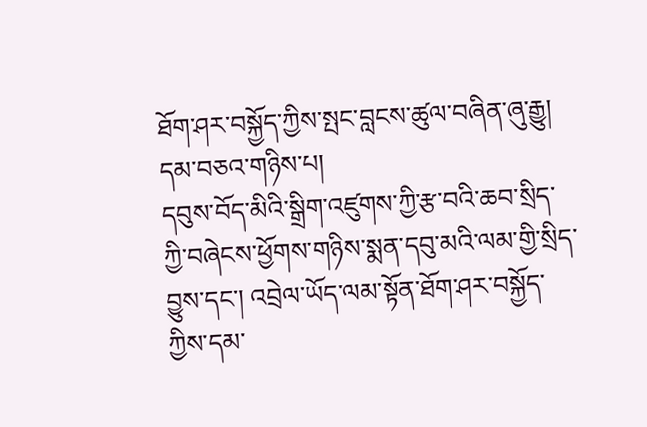ཐོག་ཤར་བསྐྱོད་ཀྱིས་སྤང་བླངས་ཚུལ་བཞིན་ཞུ་རྒྱུ།
དམ་བཅའ་གཉིས་པ།
དབུས་བོད་མིའི་སྒྲིག་འཛུགས་ཀྱི་རྩ་བའི་ཆབ་སྲིད་ཀྱི་བཞེངས་ཕྱོགས་གཉིས་སྨན་དབུ་མའི་ལམ་གྱི་སྲིད་བྱུས་དང་། འབྲེལ་ཡོད་ལམ་སྟོན་ཐོག་ཤར་བསྐྱོད་ཀྱིས་དམ་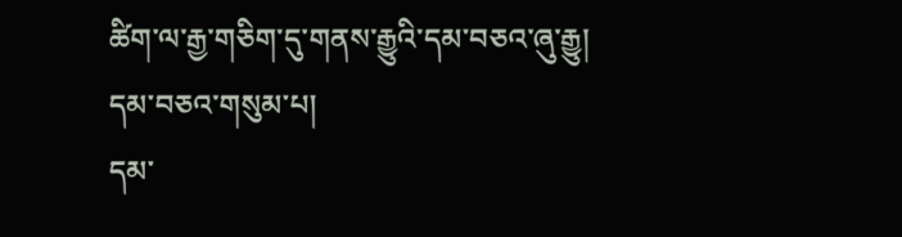ཚིག་ལ་རྒྱ་གཅིག་དུ་གནས་རྒྱུའི་དམ་བཅའ་ཞུ་རྒྱུ།
དམ་བཅའ་གསུམ་པ།
དམ་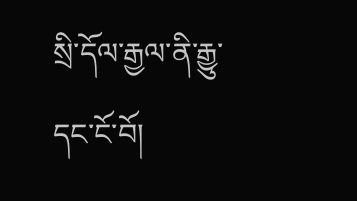སྲི་དོལ་རྒྱལ་ནི་རྒྱུ་དང་ངོ་བོ།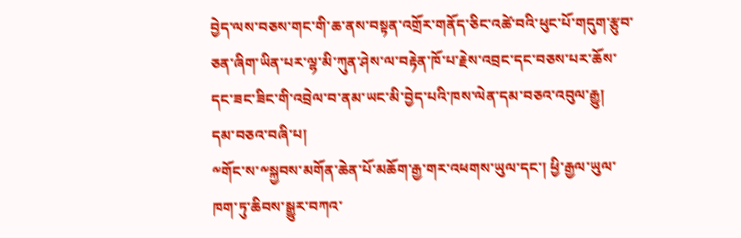བྱེད་ལས་བཅས་གང་གི་ཆ་ནས་བསྟན་འགྲོར་གནོད་ཅིང་འཚེ་བའི་ཕུང་པོ་གདུག་རྩུབ་ཅན་ཞིག་ཡིན་པར་ལྷ་མི་ཀུན་ཤེས་ལ་བརྟེན་ཁོ་པ་རྗེས་འབྲང་དང་བཅས་པར་ཆོས་དང་ཟང་ཟིང་གི་འབྲེལ་བ་ནམ་ཡང་མི་བྱེད་པའི་ཁས་ལེན་དམ་བཅའ་འབུལ་རྒྱུ།
དམ་བཅའ་བཞི་པ།
༸གོང་ས་༸སྐྱབས་མགོན་ཆེན་པོ་མཆོག་རྒྱ་གར་འཕགས་ཡུལ་དང་། ཕྱི་རྒྱལ་ཡུལ་ཁག་ཏུ་ཆིབས་སྒྱུར་བཀའ་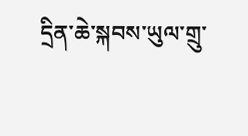དྲིན་ཆེ་སྐབས་ཡུལ་གྲུ་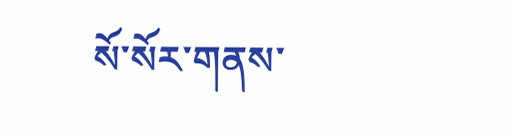སོ་སོར་གནས་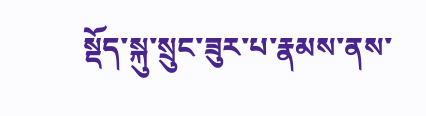སྡོད་སྐུ་སྲུང་ཟུར་པ་རྣམས་ནས་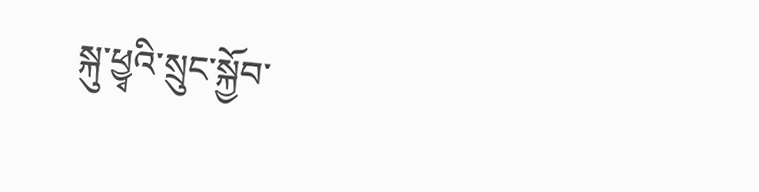སྐུ་ཕྱྭའི་སྲུང་སྐྱོབ་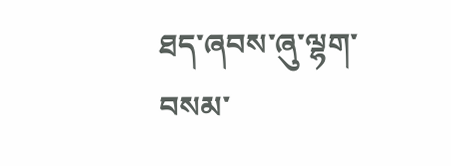ཐད་ཞབས་ཞུ་ལྷག་བསམ་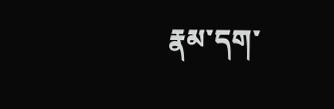རྣམ་དག་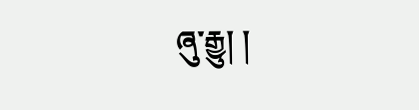ཞུ་རྒྱུ། །